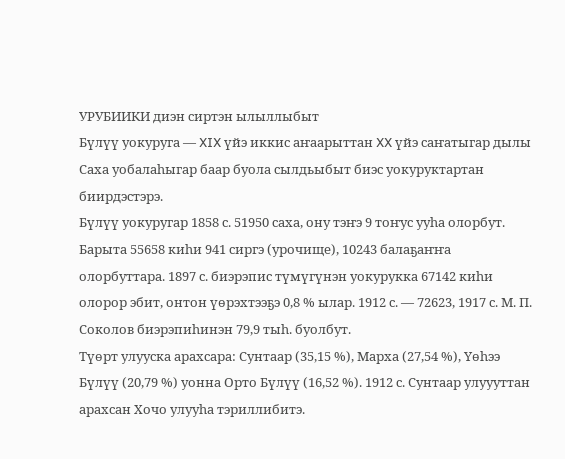УРУБИИКИ диэн сиртэн ылыллыбыт
Бүлүү уокуруга — XIX үйэ иккис аҥаарыттан XX үйэ саҥатыгар дылы Саха уобалаһыгар баар буола сылдьыбыт биэс уокуруктартан биирдэстэрэ.
Бүлүү уокуругар 1858 с. 51950 саха, ону тэҥэ 9 тоҥус ууһа олорбут. Барыта 55658 киһи 941 сиргэ (урочище), 10243 балаҕаҥҥа олорбуттара. 1897 с. биэрэпис түмүгүнэн уокурукка 67142 киһи олорор эбит, онтон үөрэхтээҕэ 0,8 % ылар. 1912 с. — 72623, 1917 с. М. П. Соколов биэрэпиһинэн 79,9 тыһ. буолбут.
Түөрт улууска арахсара: Сунтаар (35,15 %), Марха (27,54 %), Үөһээ Бүлүү (20,79 %) уонна Орто Бүлүү (16,52 %). 1912 с. Сунтаар улуууттан арахсан Хочо улууһа тэриллибитэ.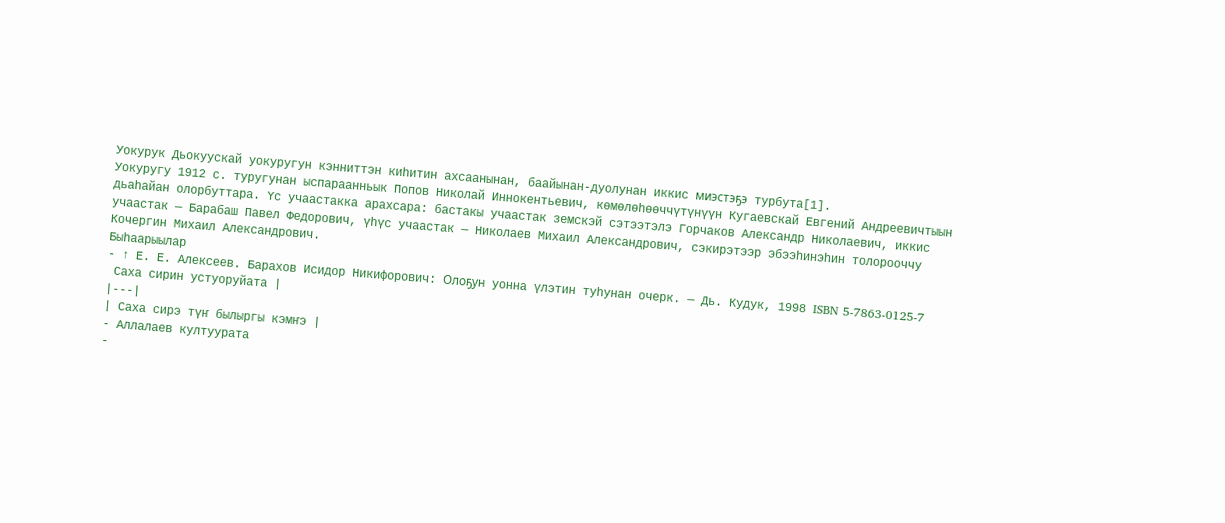Уокурук Дьокуускай уокуругун кэнниттэн киһитин ахсаанынан, баайынан-дуолунан иккис миэстэҕэ турбута[1].
Уокуругу 1912 с. туругунан ыспараанньык Попов Николай Иннокентьевич, көмөлөһөөччүтүнүүн Кугаевскай Евгений Андреевичтыын дьаһайан олорбуттара. Үс учаастакка арахсара: бастакы учаастак земскэй сэтээтэлэ Горчаков Александр Николаевич, иккис учаастак — Барабаш Павел Федорович, үһүс учаастак — Николаев Михаил Александрович, сэкирэтээр эбээһинэһин толорооччу Кочергин Михаил Александрович.
Быһаарыылар
- ↑ Е. Е. Алексеев. Барахов Исидор Никифорович: Олоҕун уонна үлэтин туһунан очерк. — Дь. Кудук, 1998 ISBN 5-7863-0125-7
 Саха сирин устуоруйата |
|---|
| Саха сирэ түҥ былыргы кэмҥэ |
- Аллалаев култуурата
-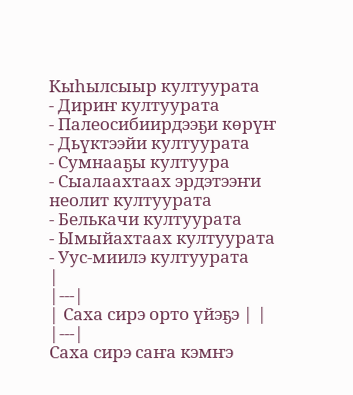Кыһылсыыр култуурата
- Дириҥ култуурата
- Палеосибиирдээҕи көрүҥ
- Дьүктээйи култуурата
- Сумнааҕы култуура
- Сыалаахтаах эрдэтээҥи неолит култуурата
- Белькачи култуурата
- Ымыйахтаах култуурата
- Уус-миилэ култуурата
|
|---|
| Саха сирэ орто үйэҕэ | |
|---|
Саха сирэ саҥа кэмҥэ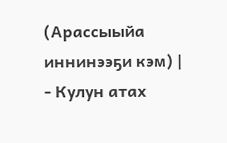(Арассыыйа иннинээҕи кэм) |
- Кулун атах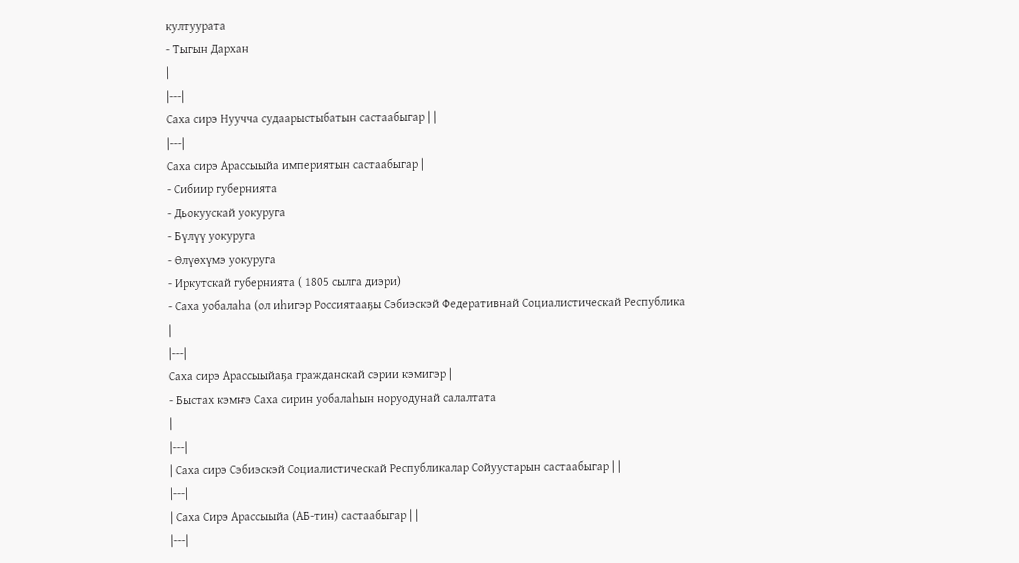култуурата
- Тыгын Дархан
|
|---|
Саха сирэ Нуучча судаарыстыбатын састаабыгар | |
|---|
Саха сирэ Арассыыйа империятын састаабыгар |
- Сибиир губернията
- Дьокуускай уокуруга
- Бүлүү уокуруга
- Өлүөхүмэ уокуруга
- Иркутскай губернията ( 1805 сылга диэри)
- Саха уобалаһа (ол иһигэр Россиятааҕы Сэбиэскэй Федеративнай Социалистическай Республика
|
|---|
Саха сирэ Арассыыйаҕа гражданскай сэрии кэмигэр |
- Быстах кэмҥэ Саха сирин уобалаһын норуодунай салалтата
|
|---|
| Саха сирэ Сэбиэскэй Социалистическай Республикалар Сойуустарын састаабыгар | |
|---|
| Саха Сирэ Арассыыйа (АБ-тин) састаабыгар | |
|---|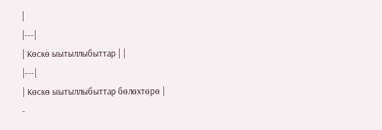|
|---|
| Көскө ыытыллыбыттар | |
|---|
| Көскө ыытыллыбыттар бөлөхтөрө |
-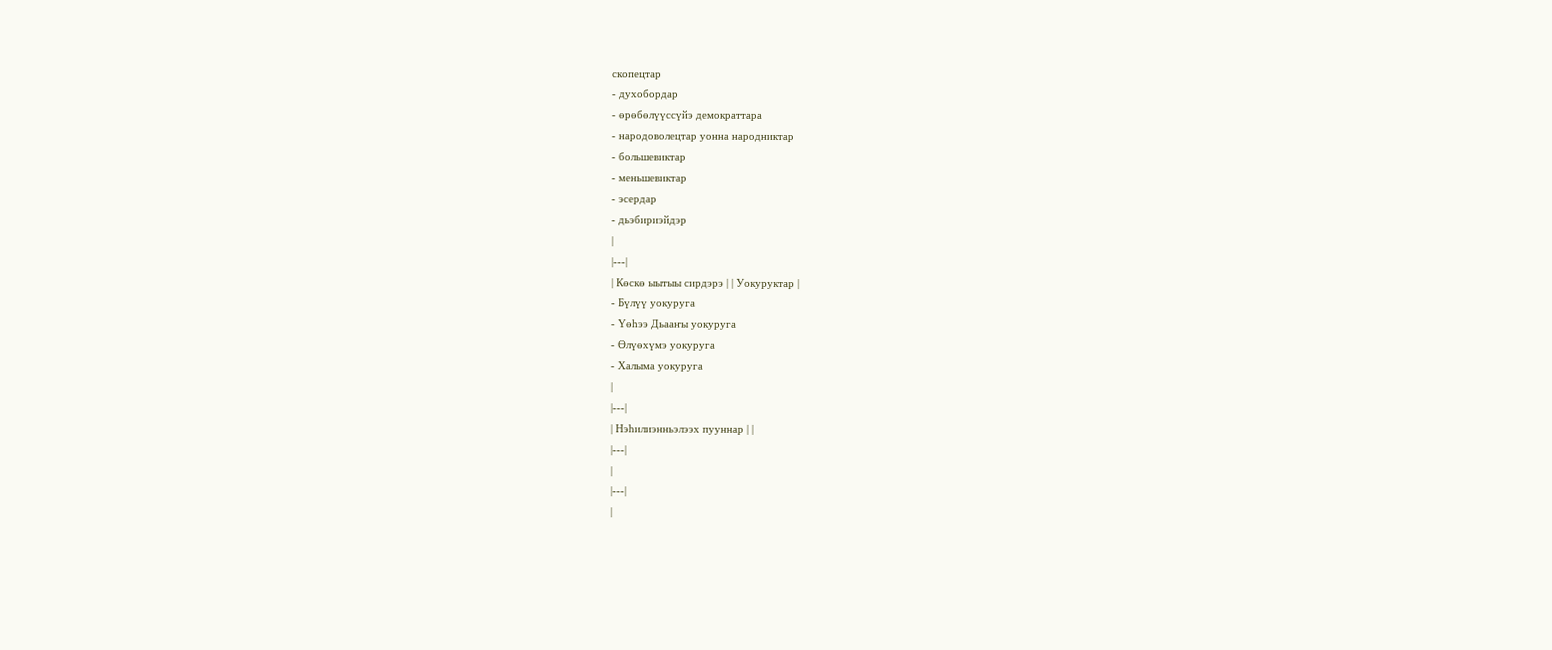скопецтар
- духобордар
- өрөбөлүүссүйэ демократтара
- народоволецтар уонна народниктар
- большевиктар
- меньшевиктар
- эсердар
- дьэбириэйдэр
|
|---|
| Көскө ыытыы сирдэрэ | | Уокуруктар |
- Бүлүү уокуруга
- Үөһээ Дьааҥы уокуруга
- Өлүөхүмэ уокуруга
- Халыма уокуруга
|
|---|
| Нэһилиэнньэлээх пууннар | |
|---|
|
|---|
|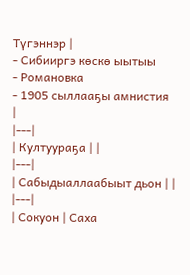Түгэннэр |
- Сибииргэ көскө ыытыы
- Романовка
- 1905 сыллааҕы амнистия
|
|---|
| Култуураҕа | |
|---|
| Сабыдыаллаабыыт дьон | |
|---|
| Сокуон | Саха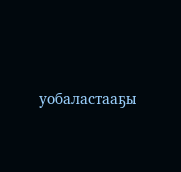уобаластааҕы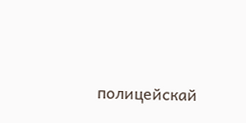полицейскай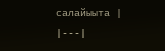салайыыта |
|---|